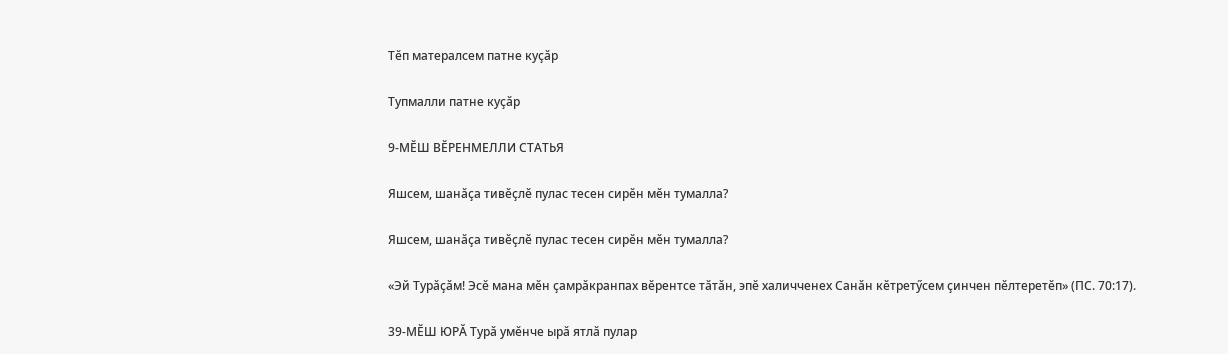Тӗп матералсем патне куҫӑр

Тупмалли патне куҫӑр

9-МӖШ ВӖРЕНМЕЛЛИ СТАТЬЯ

Яшсем, шанӑҫа тивӗҫлӗ пулас тесен сирӗн мӗн тумалла?

Яшсем, шанӑҫа тивӗҫлӗ пулас тесен сирӗн мӗн тумалла?

«Эй Турӑҫӑм! Эсӗ мана мӗн ҫамрӑкранпах вӗрентсе тӑтӑн, эпӗ халичченех Санӑн кӗтретӳсем ҫинчен пӗлтеретӗп» (ПС. 70:17).

39-МӖШ ЮРӐ Турӑ умӗнче ырӑ ятлӑ пулар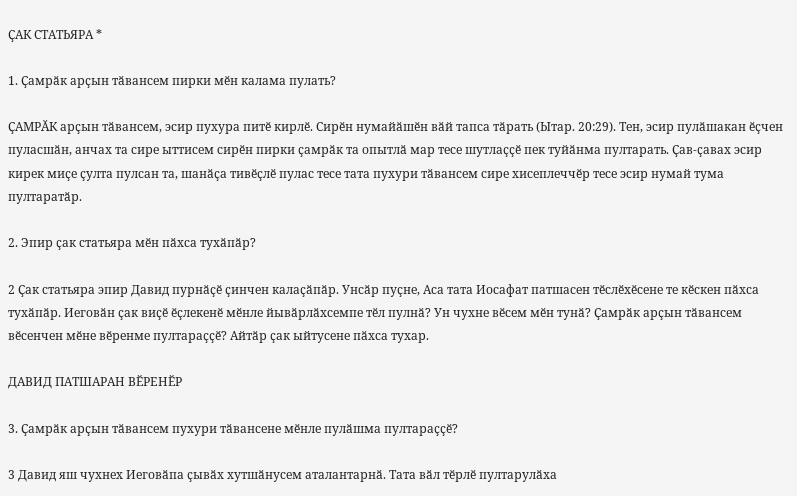ҪАК СТАТЬЯРА *

1. Ҫамрӑк арҫын тӑвансем пирки мӗн калама пулать?

ҪАМРӐК арҫын тӑвансем, эсир пухура питӗ кирлӗ. Сирӗн нумайӑшӗн вӑй тапса тӑрать (Ытар. 20:29). Тен, эсир пулӑшакан ӗҫчен пуласшӑн, анчах та сире ыттисем сирӗн пирки ҫамрӑк та опытлӑ мар тесе шутлаҫҫӗ пек туйӑнма пултарать. Ҫав-ҫавах эсир кирек миҫе ҫулта пулсан та, шанӑҫа тивӗҫлӗ пулас тесе тата пухури тӑвансем сире хисеплеччӗр тесе эсир нумай тума пултаратӑр.

2. Эпир ҫак статьяра мӗн пӑхса тухӑпӑр?

2 Ҫак статьяра эпир Давид пурнӑҫӗ ҫинчен калаҫӑпӑр. Унсӑр пуҫне, Аса тата Иосафат патшасен тӗслӗхӗсене те кӗскен пӑхса тухӑпӑр. Иеговӑн ҫак виҫӗ ӗҫлекенӗ мӗнле йывӑрлӑхсемпе тӗл пулнӑ? Ун чухне вӗсем мӗн тунӑ? Ҫамрӑк арҫын тӑвансем вӗсенчен мӗне вӗренме пултараҫҫӗ? Айтӑр ҫак ыйтусене пӑхса тухар.

ДАВИД ПАТШАРАН ВӖРЕНӖР

3. Ҫамрӑк арҫын тӑвансем пухури тӑвансене мӗнле пулӑшма пултараҫҫӗ?

3 Давид яш чухнех Иеговӑпа ҫывӑх хутшӑнусем аталантарнӑ. Тата вӑл тӗрлӗ пултарулӑха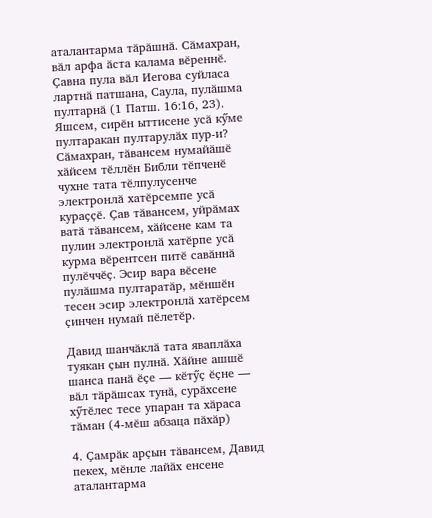аталантарма тӑрӑшнӑ. Сӑмахран, вӑл арфа ӑста калама вӗреннӗ. Ҫавна пула вӑл Иегова суйласа лартнӑ патшана, Саула, пулӑшма пултарнӑ (1 Патш. 16:16, 23). Яшсем, сирӗн ыттисене усӑ кӳме пултаракан пултарулӑх пур-и? Сӑмахран, тӑвансем нумайӑшӗ хӑйсем тӗллӗн Библи тӗпченӗ чухне тата тӗлпулусенче электронлӑ хатӗрсемпе усӑ кураҫҫӗ. Ҫав тӑвансем, уйрӑмах ватӑ тӑвансем, хӑйсене кам та пулин электронлӑ хатӗрпе усӑ курма вӗрентсен питӗ савӑннӑ пулӗччӗҫ. Эсир вара вӗсене пулӑшма пултаратӑр, мӗншӗн тесен эсир электронлӑ хатӗрсем ҫинчен нумай пӗлетӗр.

Давид шанчӑклӑ тата яваплӑха туякан ҫын пулнӑ. Хӑйне ашшӗ шанса панӑ ӗҫе — кӗтӳҫ ӗҫне — вӑл тӑрӑшсах тунӑ, сурӑхсене хӳтӗлес тесе упаран та хӑраса тӑман (4-мӗш абзаца пӑхӑр)

4. Ҫамрӑк арҫын тӑвансем, Давид пекех, мӗнле лайӑх енсене аталантарма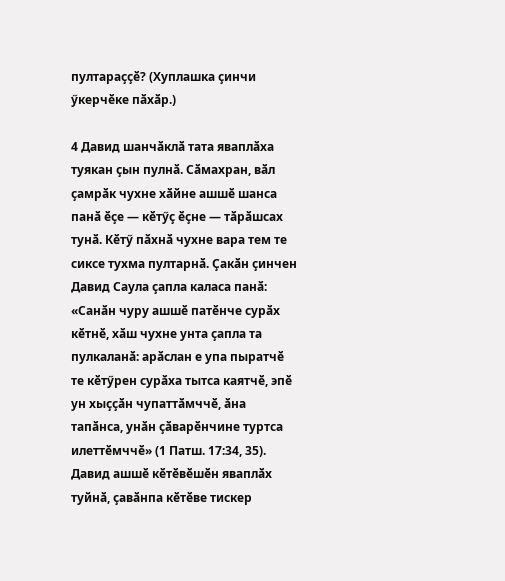пултараҫҫӗ? (Хуплашка ҫинчи ӳкерчӗке пӑхӑр.)

4 Давид шанчӑклӑ тата яваплӑха туякан ҫын пулнӑ. Сӑмахран, вӑл ҫамрӑк чухне хӑйне ашшӗ шанса панӑ ӗҫе — кӗтӳҫ ӗҫне — тӑрӑшсах тунӑ. Кӗтӳ пӑхнӑ чухне вара тем те сиксе тухма пултарнӑ. Ҫакӑн ҫинчен Давид Саула ҫапла каласа панӑ: «Санӑн чуру ашшӗ патӗнче сурӑх кӗтнӗ, хӑш чухне унта ҫапла та пулкаланӑ: арӑслан е упа пыратчӗ те кӗтӳрен сурӑха тытса каятчӗ, эпӗ ун хыҫҫӑн чупаттӑмччӗ, ӑна тапӑнса, унӑн ҫӑварӗнчине туртса илеттӗмччӗ» (1 Патш. 17:34, 35). Давид ашшӗ кӗтӗвӗшӗн яваплӑх туйнӑ, ҫавӑнпа кӗтӗве тискер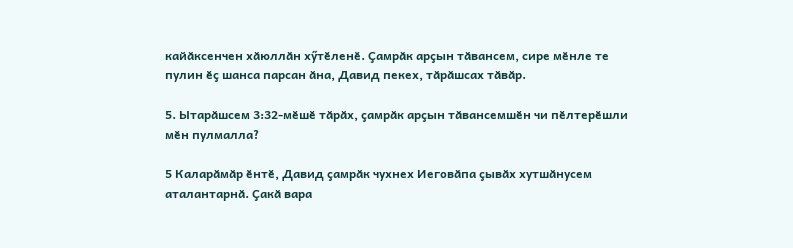кайӑксенчен хӑюллӑн хӳтӗленӗ. Ҫамрӑк арҫын тӑвансем, сире мӗнле те пулин ӗҫ шанса парсан ӑна, Давид пекех, тӑрӑшсах тӑвӑр.

5. Ытарӑшсем 3:32-мӗшӗ тӑрӑх, ҫамрӑк арҫын тӑвансемшӗн чи пӗлтерӗшли мӗн пулмалла?

5 Каларӑмӑр ӗнтӗ, Давид ҫамрӑк чухнех Иеговӑпа ҫывӑх хутшӑнусем аталантарнӑ. Ҫакӑ вара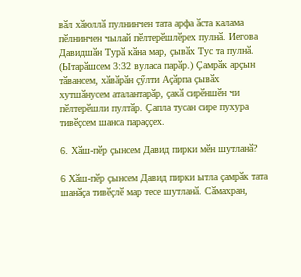вӑл хӑюллӑ пулнинчен тата арфа ӑста калама пӗлнинчен чылай пӗлтерӗшлӗрех пулнӑ. Иегова Давидшӑн Турӑ кӑна мар, ҫывӑх Тус та пулнӑ. (Ытарӑшсем 3:32 вуласа парӑр.) Ҫамрӑк арҫын тӑвансем, хӑвӑрӑн ҫӳлти Аҫӑрпа ҫывӑх хутшӑнусем аталантарӑр, ҫакӑ сирӗншӗн чи пӗлтерӗшли пултӑр. Ҫапла тусан сире пухура тивӗҫсем шанса параҫҫех.

6. Хӑш-пӗр ҫынсем Давид пирки мӗн шутланӑ?

6 Хӑш-пӗр ҫынсем Давид пирки ытла ҫамрӑк тата шанӑҫа тивӗҫлӗ мар тесе шутланӑ. Сӑмахран,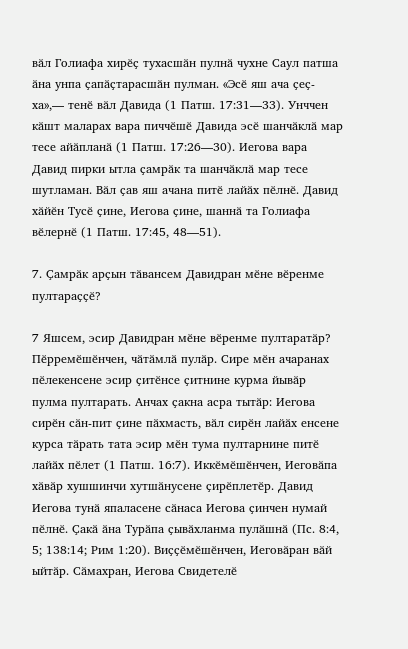вӑл Голиафа хирӗҫ тухасшӑн пулнӑ чухне Саул патша ӑна унпа ҫапӑҫтарасшӑн пулман. «Эсӗ яш ача ҫеҫ-ха»,— тенӗ вӑл Давида (1 Патш. 17:31—33). Унччен кӑшт маларах вара пиччӗшӗ Давида эсӗ шанчӑклӑ мар тесе айӑпланӑ (1 Патш. 17:26—30). Иегова вара Давид пирки ытла ҫамрӑк та шанчӑклӑ мар тесе шутламан. Вӑл ҫав яш ачана питӗ лайӑх пӗлнӗ. Давид хӑйӗн Тусӗ ҫине, Иегова ҫине, шаннӑ та Голиафа вӗлернӗ (1 Патш. 17:45, 48—51).

7. Ҫамрӑк арҫын тӑвансем Давидран мӗне вӗренме пултараҫҫӗ?

7 Яшсем, эсир Давидран мӗне вӗренме пултаратӑр? Пӗрремӗшӗнчен, чӑтӑмлӑ пулӑр. Сире мӗн ачаранах пӗлекенсене эсир ҫитӗнсе ҫитнине курма йывӑр пулма пултарать. Анчах ҫакна асра тытӑр: Иегова сирӗн сӑн-пит ҫине пӑхмасть, вӑл сирӗн лайӑх енсене курса тӑрать тата эсир мӗн тума пултарнине питӗ лайӑх пӗлет (1 Патш. 16:7). Иккӗмӗшӗнчен, Иеговӑпа хӑвӑр хушшинчи хутшӑнусене ҫирӗплетӗр. Давид Иегова тунӑ япаласене сӑнаса Иегова ҫинчен нумай пӗлнӗ. Ҫакӑ ӑна Турӑпа ҫывӑхланма пулӑшнӑ (Пс. 8:4, 5; 138:14; Рим 1:20). Виҫҫӗмӗшӗнчен, Иеговӑран вӑй ыйтӑр. Сӑмахран, Иегова Свидетелӗ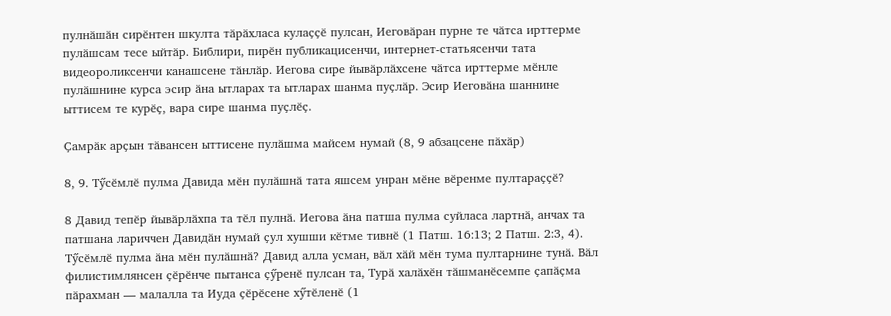пулнӑшӑн сирӗнтен шкулта тӑрӑхласа кулаҫҫӗ пулсан, Иеговӑран пурне те чӑтса ирттерме пулӑшсам тесе ыйтӑр. Библири, пирӗн публикацисенчи, интернет-статьясенчи тата видеороликсенчи канашсене тӑнлӑр. Иегова сире йывӑрлӑхсене чӑтса ирттерме мӗнле пулӑшнине курса эсир ӑна ытларах та ытларах шанма пуҫлӑр. Эсир Иеговӑна шаннине ыттисем те курӗҫ, вара сире шанма пуҫлӗҫ.

Ҫамрӑк арҫын тӑвансен ыттисене пулӑшма майсем нумай (8, 9 абзацсене пӑхӑр)

8, 9. Тӳсӗмлӗ пулма Давида мӗн пулӑшнӑ тата яшсем унран мӗне вӗренме пултараҫҫӗ?

8 Давид тепӗр йывӑрлӑхпа та тӗл пулнӑ. Иегова ӑна патша пулма суйласа лартнӑ, анчах та патшана лариччен Давидӑн нумай ҫул хушши кӗтме тивнӗ (1 Патш. 16:13; 2 Патш. 2:3, 4). Тӳсӗмлӗ пулма ӑна мӗн пулӑшнӑ? Давид алла усман, вӑл хӑй мӗн тума пултарнине тунӑ. Вӑл филистимлянсен ҫӗрӗнче пытанса ҫӳренӗ пулсан та, Турӑ халӑхӗн тӑшманӗсемпе ҫапӑҫма пӑрахман — малалла та Иуда ҫӗрӗсене хӳтӗленӗ (1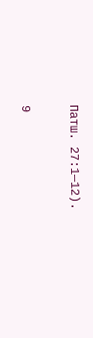Патш. 27:1—12).

9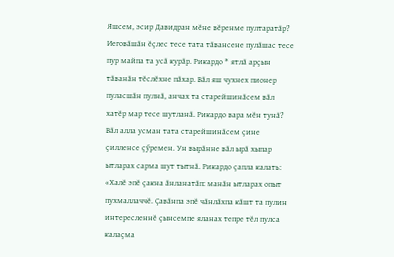Яшсем, эсир Давидран мӗне вӗренме пултаратӑр? Иеговӑшӑн ӗҫлес тесе тата тӑвансене пулӑшас тесе пур майпа та усӑ курӑр. Рикардо * ятлӑ арҫын тӑванӑн тӗслӗхне пӑхар. Вӑл яш чухнех пионер пуласшӑн пулнӑ, анчах та старейшинӑсем вӑл хатӗр мар тесе шутланӑ. Рикардо вара мӗн тунӑ? Вӑл алла усман тата старейшинӑсем ҫине ҫилленсе ҫӳремен. Ун вырӑнне вӑл ырӑ хыпар ытларах сарма шут тытнӑ. Рикардо ҫапла калать: «Халӗ эпӗ ҫакна ӑнланатӑп: манӑн ытларах опыт пухмаллаччӗ. Ҫавӑнпа эпӗ чӑнлӑхпа кӑшт та пулин интересленнӗ ҫынсемпе яланах тепре тӗл пулса калаҫма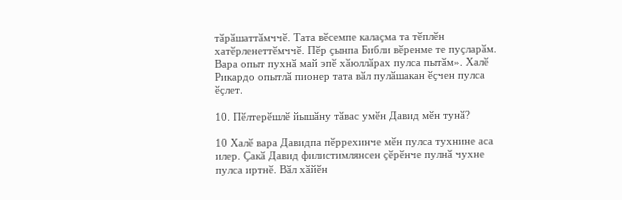тӑрӑшаттӑмччӗ. Тата вӗсемпе калаҫма та тӗплӗн хатӗрленеттӗмччӗ. Пӗр ҫынпа Библи вӗренме те пуҫларӑм. Вара опыт пухнӑ май эпӗ хӑюллӑрах пулса пытӑм». Халӗ Рикардо опытлӑ пионер тата вӑл пулӑшакан ӗҫчен пулса ӗҫлет.

10. Пӗлтерӗшлӗ йышӑну тӑвас умӗн Давид мӗн тунӑ?

10 Халӗ вара Давидпа пӗррехинче мӗн пулса тухнине аса илер. Ҫакӑ Давид филистимлянсен ҫӗрӗнче пулнӑ чухне пулса иртнӗ. Вӑл хӑйӗн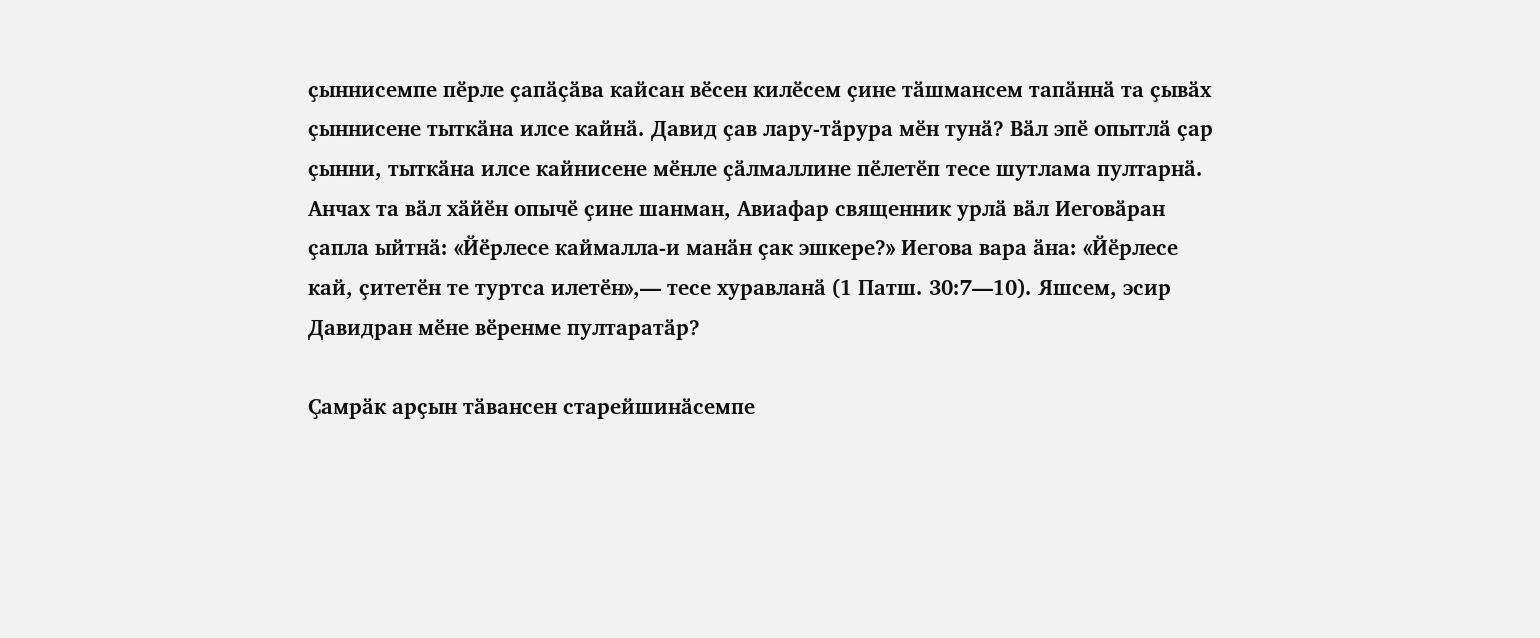ҫыннисемпе пӗрле ҫапӑҫӑва кайсан вӗсен килӗсем ҫине тӑшмансем тапӑннӑ та ҫывӑх ҫыннисене тыткӑна илсе кайнӑ. Давид ҫав лару-тӑрура мӗн тунӑ? Вӑл эпӗ опытлӑ ҫар ҫынни, тыткӑна илсе кайнисене мӗнле ҫӑлмаллине пӗлетӗп тесе шутлама пултарнӑ. Анчах та вӑл хӑйӗн опычӗ ҫине шанман, Авиафар священник урлӑ вӑл Иеговӑран ҫапла ыйтнӑ: «Йӗрлесе каймалла-и манӑн ҫак эшкере?» Иегова вара ӑна: «Йӗрлесе кай, ҫитетӗн те туртса илетӗн»,— тесе хуравланӑ (1 Патш. 30:7—10). Яшсем, эсир Давидран мӗне вӗренме пултаратӑр?

Ҫамрӑк арҫын тӑвансен старейшинӑсемпе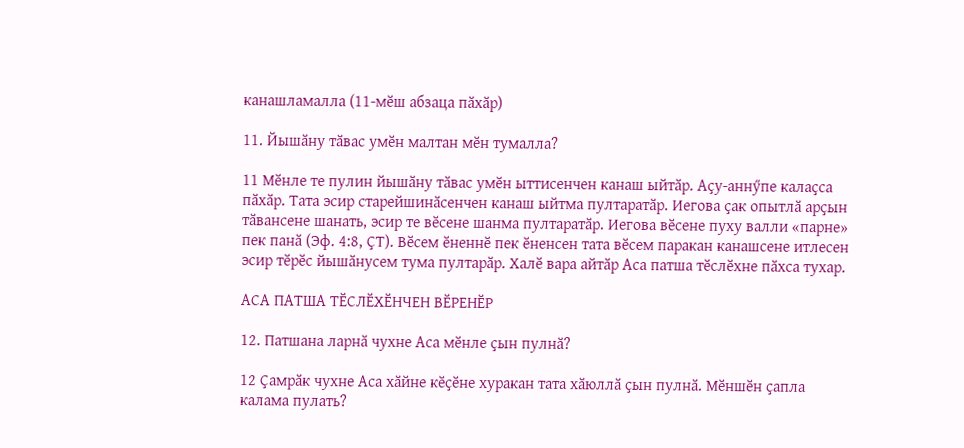канашламалла (11-мӗш абзаца пӑхӑр)

11. Йышӑну тӑвас умӗн малтан мӗн тумалла?

11 Мӗнле те пулин йышӑну тӑвас умӗн ыттисенчен канаш ыйтӑр. Аҫу-аннӳпе калаҫса пӑхӑр. Тата эсир старейшинӑсенчен канаш ыйтма пултаратӑр. Иегова ҫак опытлӑ арҫын тӑвансене шанать, эсир те вӗсене шанма пултаратӑр. Иегова вӗсене пуху валли «парне» пек панӑ (Эф. 4:8, ҪТ). Вӗсем ӗненнӗ пек ӗненсен тата вӗсем паракан канашсене итлесен эсир тӗрӗс йышӑнусем тума пултарӑр. Халӗ вара айтӑр Аса патша тӗслӗхне пӑхса тухар.

АСА ПАТША ТӖСЛӖХӖНЧЕН ВӖРЕНӖР

12. Патшана ларнӑ чухне Аса мӗнле ҫын пулнӑ?

12 Ҫамрӑк чухне Аса хӑйне кӗҫӗне хуракан тата хӑюллӑ ҫын пулнӑ. Мӗншӗн ҫапла калама пулать?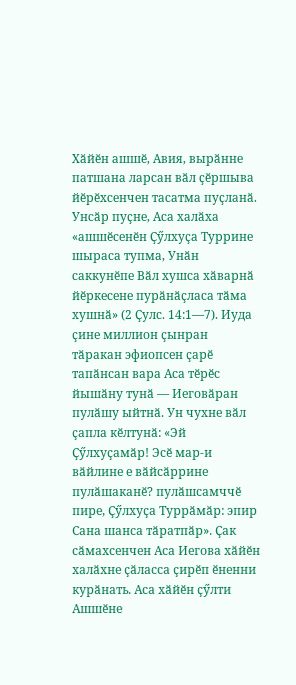Хӑйӗн ашшӗ, Авия, вырӑнне патшана ларсан вӑл ҫӗршыва йӗрӗхсенчен тасатма пуҫланӑ. Унсӑр пуҫне, Аса халӑха «ашшӗсенӗн Ҫӳлхуҫа Туррине шыраса тупма, Унӑн саккунӗпе Вӑл хушса хӑварнӑ йӗркесене пурӑнӑҫласа тӑма хушнӑ» (2 Ҫулс. 14:1—7). Иуда ҫине миллион ҫынран тӑракан эфиопсен ҫарӗ тапӑнсан вара Аса тӗрӗс йышӑну тунӑ — Иеговӑран пулӑшу ыйтнӑ. Ун чухне вӑл ҫапла кӗлтунӑ: «Эй Ҫӳлхуҫамӑр! Эсӗ мар-и вӑйлине е вӑйсӑррине пулӑшаканӗ? пулӑшсамччӗ пире, Ҫӳлхуҫа Туррӑмӑр: эпир Сана шанса тӑратпӑр». Ҫак сӑмахсенчен Аса Иегова хӑйӗн халӑхне ҫӑласса ҫирӗп ӗненни курӑнать. Аса хӑйӗн ҫӳлти Ашшӗне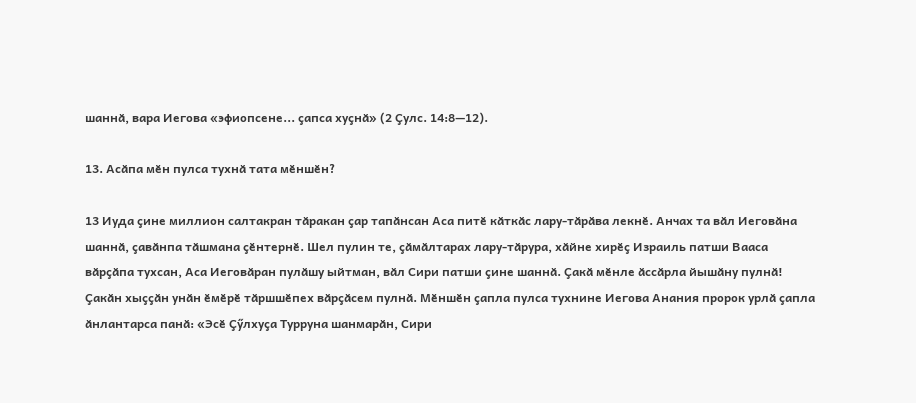шаннӑ, вара Иегова «эфиопсене... ҫапса хуҫнӑ» (2 Ҫулс. 14:8—12).

13. Асӑпа мӗн пулса тухнӑ тата мӗншӗн?

13 Иуда ҫине миллион салтакран тӑракан ҫар тапӑнсан Аса питӗ кӑткӑс лару-тӑрӑва лекнӗ. Анчах та вӑл Иеговӑна шаннӑ, ҫавӑнпа тӑшмана ҫӗнтернӗ. Шел пулин те, ҫӑмӑлтарах лару-тӑрура, хӑйне хирӗҫ Израиль патши Вааса вӑрҫӑпа тухсан, Аса Иеговӑран пулӑшу ыйтман, вӑл Сири патши ҫине шаннӑ. Ҫакӑ мӗнле ӑссӑрла йышӑну пулнӑ! Ҫакӑн хыҫҫӑн унӑн ӗмӗрӗ тӑршшӗпех вӑрҫӑсем пулнӑ. Мӗншӗн ҫапла пулса тухнине Иегова Анания пророк урлӑ ҫапла ӑнлантарса панӑ: «Эсӗ Ҫӳлхуҫа Турруна шанмарӑн, Сири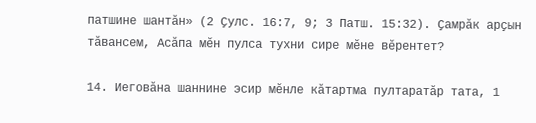патшине шантӑн» (2 Ҫулс. 16:7, 9; 3 Патш. 15:32). Ҫамрӑк арҫын тӑвансем, Асӑпа мӗн пулса тухни сире мӗне вӗрентет?

14. Иеговӑна шаннине эсир мӗнле кӑтартма пултаратӑр тата, 1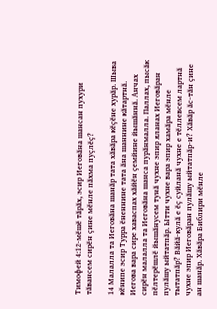Тимофей 4:12-мӗшӗ тӑрӑх, эсир Иеговӑна шансан пухури тӑвансем сирӗн ҫине мӗнле пӑхма пуҫлӗҫ?

14 Малалла та Иеговӑна шанӑр тата хӑвӑра кӗҫӗне хурӑр. Шыва кӗнипе эсир Турра ӗненнине тата ӑна шаннине кӑтартнӑ. Иегова вара сире хаваспах хӑйӗн ҫемйине йышӑннӑ. Анчах сирӗн малалла та Иеговӑна шанса пурӑнмалла. Паллах, пысӑк пӗлтерӗшлӗ йышӑнусем тунӑ чухне эпир яланах Иеговӑран пулӑшу ыйтатпӑр. Ытти чухне вара эпир хамӑра мӗнле тытатпӑр? Вӑйӑ-кулӑ е ӗҫ суйланӑ чухне е тӗллевсем лартнӑ чухне эпир Иеговӑран пулӑшу ыйтатпӑр-и? Хӑвӑр ӑс-тӑн ҫине ан шанӑр. Хӑвӑра Библири мӗнле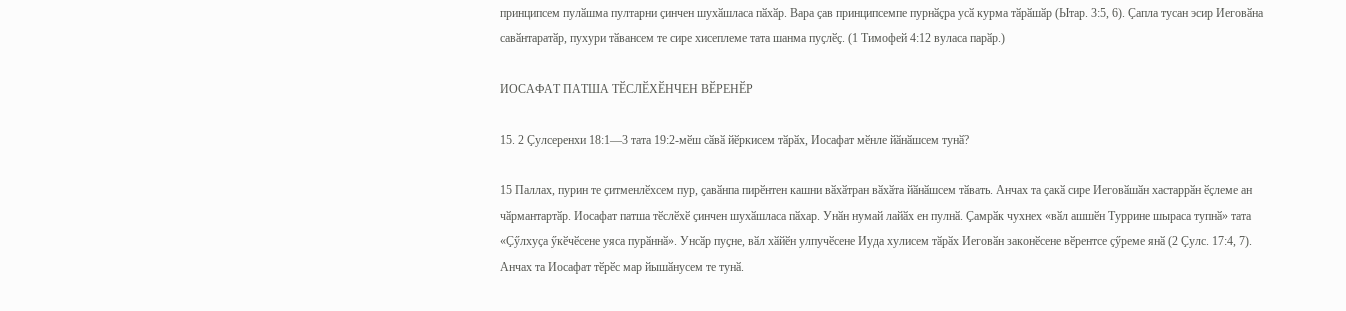принципсем пулӑшма пултарни ҫинчен шухӑшласа пӑхӑр. Вара ҫав принципсемпе пурнӑҫра усӑ курма тӑрӑшӑр (Ытар. 3:5, 6). Ҫапла тусан эсир Иеговӑна савӑнтаратӑр, пухури тӑвансем те сире хисеплеме тата шанма пуҫлӗҫ. (1 Тимофей 4:12 вуласа парӑр.)

ИОСАФАТ ПАТША ТӖСЛӖХӖНЧЕН ВӖРЕНӖР

15. 2 Ҫулсеренхи 18:1—3 тата 19:2-мӗш сӑвӑ йӗркисем тӑрӑх, Иосафат мӗнле йӑнӑшсем тунӑ?

15 Паллах, пурин те ҫитменлӗхсем пур, ҫавӑнпа пирӗнтен кашни вӑхӑтран вӑхӑта йӑнӑшсем тӑвать. Анчах та ҫакӑ сире Иеговӑшӑн хастаррӑн ӗҫлеме ан чӑрмантартӑр. Иосафат патша тӗслӗхӗ ҫинчен шухӑшласа пӑхар. Унӑн нумай лайӑх ен пулнӑ. Ҫамрӑк чухнех «вӑл ашшӗн Туррине шыраса тупнӑ» тата «Ҫӳлхуҫа ӳкӗчӗсене уяса пурӑннӑ». Унсӑр пуҫне, вӑл хӑйӗн улпучӗсене Иуда хулисем тӑрӑх Иеговӑн законӗсене вӗрентсе ҫӳреме янӑ (2 Ҫулс. 17:4, 7). Анчах та Иосафат тӗрӗс мар йышӑнусем те тунӑ.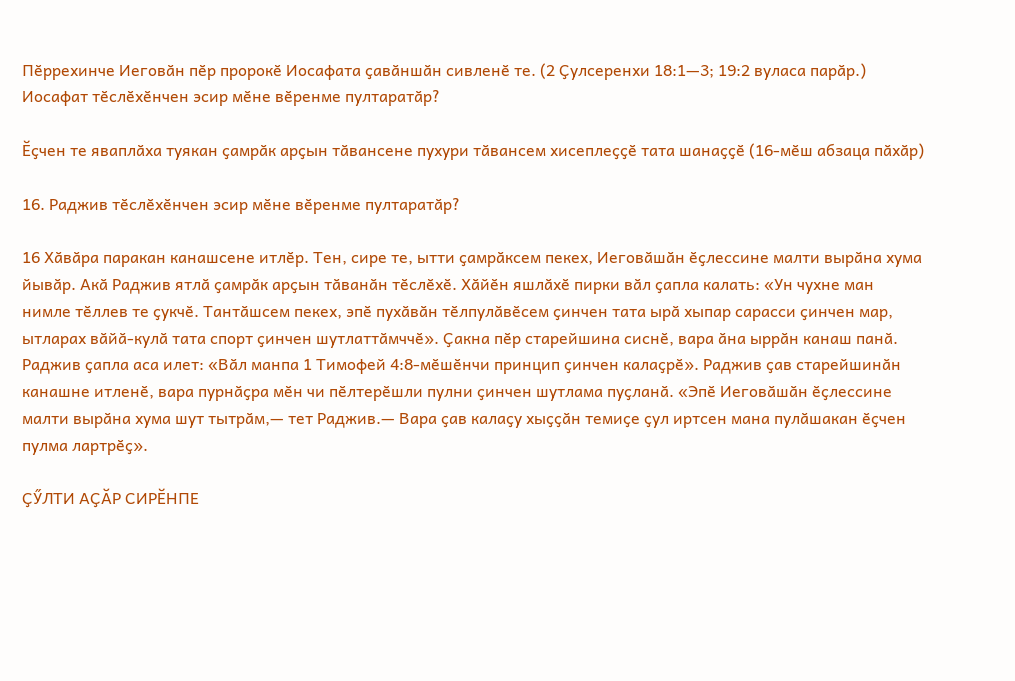Пӗррехинче Иеговӑн пӗр пророкӗ Иосафата ҫавӑншӑн сивленӗ те. (2 Ҫулсеренхи 18:1—3; 19:2 вуласа парӑр.) Иосафат тӗслӗхӗнчен эсир мӗне вӗренме пултаратӑр?

Ӗҫчен те яваплӑха туякан ҫамрӑк арҫын тӑвансене пухури тӑвансем хисеплеҫҫӗ тата шанаҫҫӗ (16-мӗш абзаца пӑхӑр)

16. Раджив тӗслӗхӗнчен эсир мӗне вӗренме пултаратӑр?

16 Хӑвӑра паракан канашсене итлӗр. Тен, сире те, ытти ҫамрӑксем пекех, Иеговӑшӑн ӗҫлессине малти вырӑна хума йывӑр. Акӑ Раджив ятлӑ ҫамрӑк арҫын тӑванӑн тӗслӗхӗ. Хӑйӗн яшлӑхӗ пирки вӑл ҫапла калать: «Ун чухне ман нимле тӗллев те ҫукчӗ. Тантӑшсем пекех, эпӗ пухӑвӑн тӗлпулӑвӗсем ҫинчен тата ырӑ хыпар сарасси ҫинчен мар, ытларах вӑйӑ-кулӑ тата спорт ҫинчен шутлаттӑмччӗ». Ҫакна пӗр старейшина сиснӗ, вара ӑна ыррӑн канаш панӑ. Раджив ҫапла аса илет: «Вӑл манпа 1 Тимофей 4:8-мӗшӗнчи принцип ҫинчен калаҫрӗ». Раджив ҫав старейшинӑн канашне итленӗ, вара пурнӑҫра мӗн чи пӗлтерӗшли пулни ҫинчен шутлама пуҫланӑ. «Эпӗ Иеговӑшӑн ӗҫлессине малти вырӑна хума шут тытрӑм,— тет Раджив.— Вара ҫав калаҫу хыҫҫӑн темиҫе ҫул иртсен мана пулӑшакан ӗҫчен пулма лартрӗҫ».

ҪӲЛТИ АҪӐР СИРӖНПЕ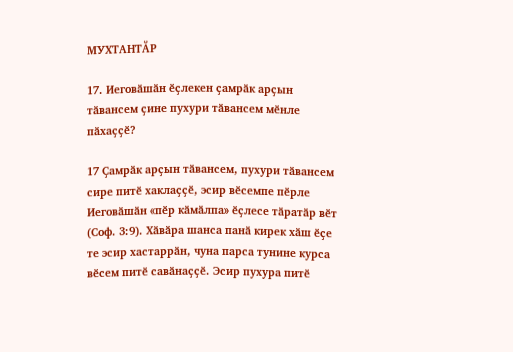МУХТАНТӐР

17. Иеговӑшӑн ӗҫлекен ҫамрӑк арҫын тӑвансем ҫине пухури тӑвансем мӗнле пӑхаҫҫӗ?

17 Ҫамрӑк арҫын тӑвансем, пухури тӑвансем сире питӗ хаклаҫҫӗ, эсир вӗсемпе пӗрле Иеговӑшӑн «пӗр кӑмӑлпа» ӗҫлесе тӑратӑр вӗт (Соф. 3:9). Хӑвӑра шанса панӑ кирек хӑш ӗҫе те эсир хастаррӑн, чуна парса тунине курса вӗсем питӗ савӑнаҫҫӗ. Эсир пухура питӗ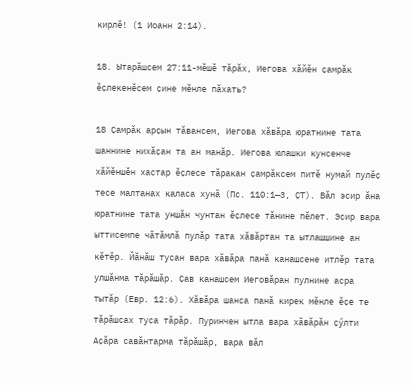кирлӗ! (1 Иоанн 2:14).

18. Ытарӑшсем 27:11-мӗшӗ тӑрӑх, Иегова хӑйӗн ҫамрӑк ӗҫлекенӗсем ҫине мӗнле пӑхать?

18 Ҫамрӑк арҫын тӑвансем, Иегова хӑвӑра юратнине тата шаннине нихӑҫан та ан манӑр. Иегова юлашки кунсенче хӑйӗншӗн хастар ӗҫлесе тӑракан ҫамрӑксем питӗ нумай пулӗҫ тесе малтанах каласа хунӑ (Пс. 110:1—3, ҪТ). Вӑл эсир ӑна юратнине тата уншӑн чунтан ӗҫлесе тӑнине пӗлет. Эсир вара ыттисемпе чӑтӑмлӑ пулӑр тата хӑвӑртан та ытлашшине ан кӗтӗр. Йӑнӑш тусан вара хӑвӑра панӑ канашсене итлӗр тата улшӑнма тӑрӑшӑр. Ҫав канашсем Иеговӑран пулнине асра тытӑр (Евр. 12:6). Хӑвӑра шанса панӑ кирек мӗнле ӗҫе те тӑрӑшсах туса тӑрӑр. Пуринчен ытла вара хӑвӑрӑн ҫӳлти Аҫӑра савӑнтарма тӑрӑшӑр, вара вӑл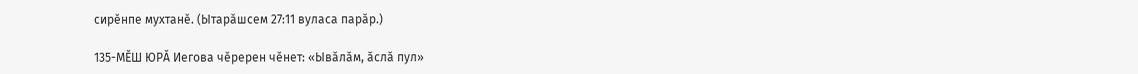сирӗнпе мухтанӗ. (Ытарӑшсем 27:11 вуласа парӑр.)

135-МӖШ ЮРӐ Иегова чӗререн чӗнет: «Ывӑлӑм, ӑслӑ пул»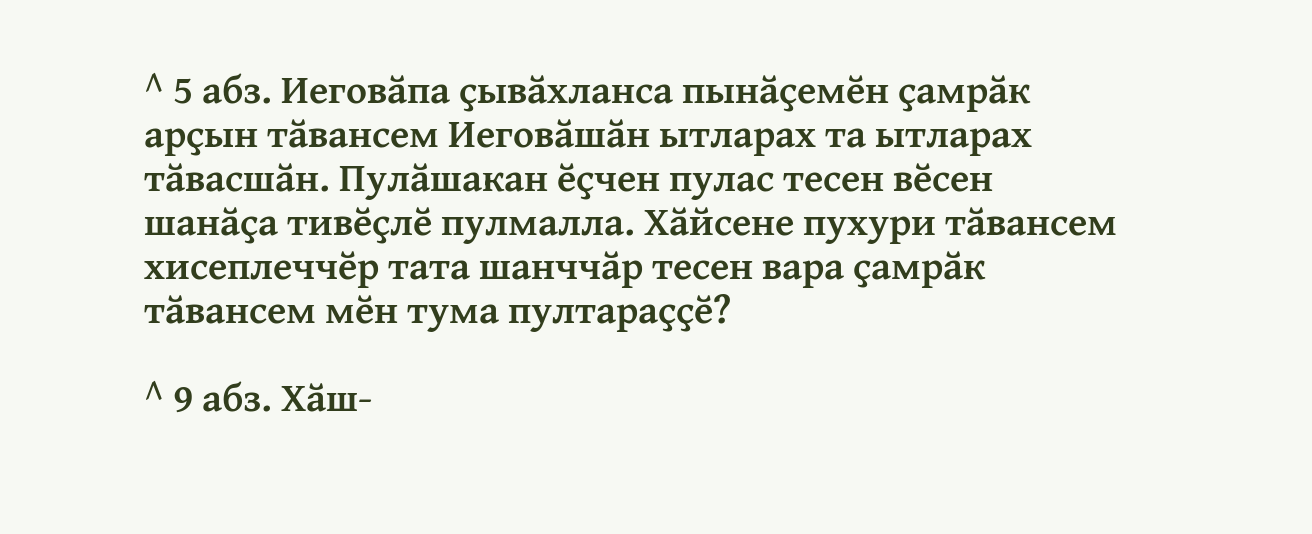^ 5 абз. Иеговӑпа ҫывӑхланса пынӑҫемӗн ҫамрӑк арҫын тӑвансем Иеговӑшӑн ытларах та ытларах тӑвасшӑн. Пулӑшакан ӗҫчен пулас тесен вӗсен шанӑҫа тивӗҫлӗ пулмалла. Хӑйсене пухури тӑвансем хисеплеччӗр тата шанччӑр тесен вара ҫамрӑк тӑвансем мӗн тума пултараҫҫӗ?

^ 9 абз. Хӑш-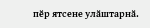пӗр ятсене улӑштарнӑ.